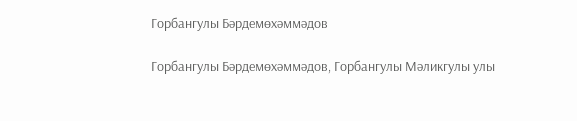Горбангулы Бәрдемөхәммәдов

Горбангулы Бәрдемөхәммәдов, Горбангулы Мәликгулы улы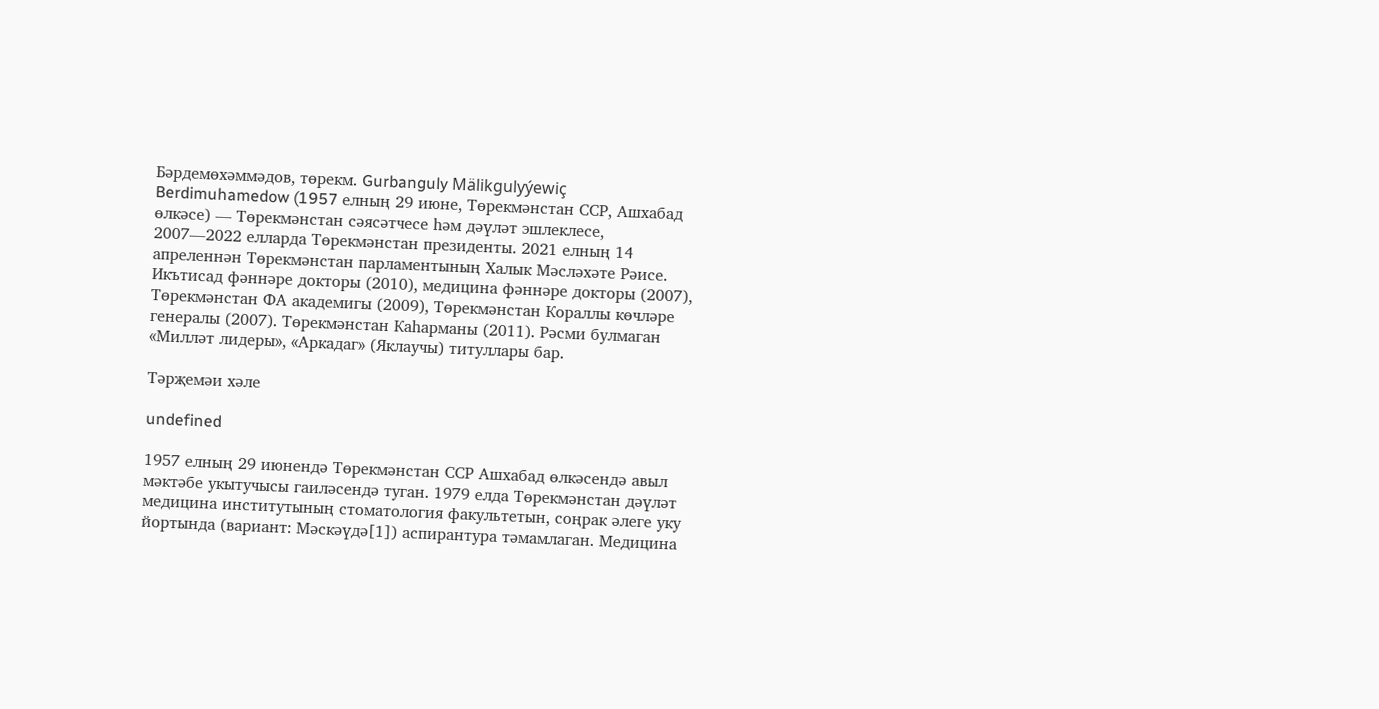Бәрдемөхәммәдов, төрекм. Gurbanguly Mälikgulyýewiç Berdimuhamedow (1957 елның 29 июне, Төрекмәнстан ССР, Ашхабад өлкәсе) — Төрекмәнстан сәясәтчесе һәм дәүләт эшлеклесе, 2007―2022 елларда Төрекмәнстан президенты. 2021 елның 14 апреленнән Төрекмәнстан парламентының Халык Мәсләхәте Рәисе. Икътисад фәннәре докторы (2010), медицина фәннәре докторы (2007), Төрекмәнстан ФА академигы (2009), Төрекмәнстан Кораллы көчләре генералы (2007). Төрекмәнстан Каһарманы (2011). Рәсми булмаган «Милләт лидеры», «Аркадаг» (Яклаучы) титуллары бар.

Тәрҗемәи хәле

undefined

1957 елның 29 июнендә Төрекмәнстан ССР Ашхабад өлкәсендә авыл мәктәбе укытучысы гаиләсендә туган. 1979 елда Төрекмәнстан дәүләт медицина институтының стоматология факультетын, соңрак әлеге уку йортында (вариант: Мәскәүдә[1]) аспирантура тәмамлаган. Медицина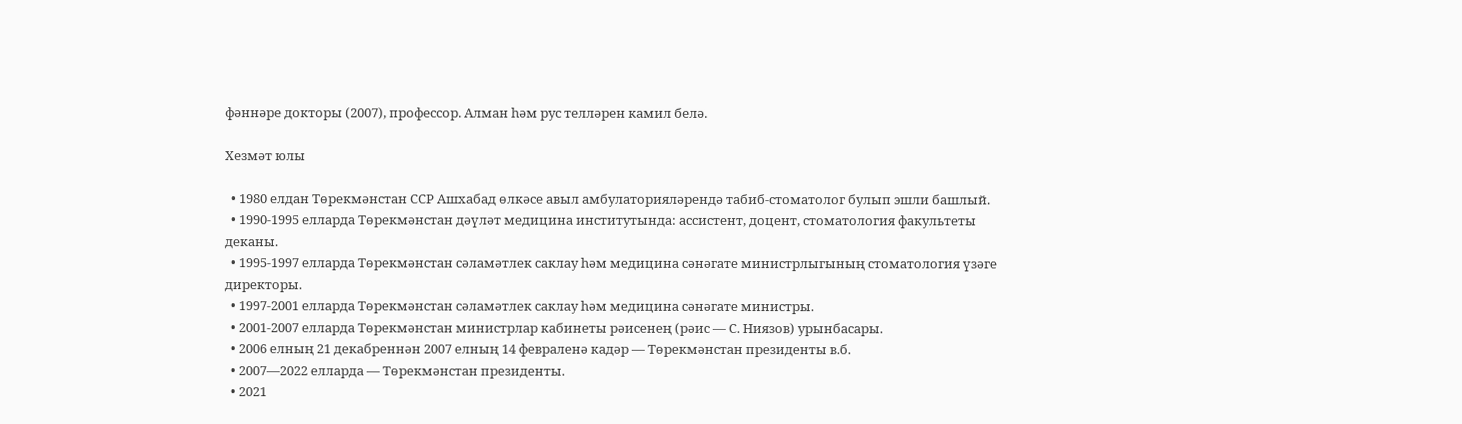фәннәре докторы (2007), профессор. Алман һәм рус телләрен камил белә.

Хезмәт юлы

  • 1980 елдан Төрекмәнстан ССР Ашхабад өлкәсе авыл амбулаторияләрендә табиб-стоматолог булып эшли башлый.
  • 1990-1995 елларда Төрекмәнстан дәүләт медицина институтында: ассистент, доцент, стоматология факультеты деканы.
  • 1995-1997 елларда Төрекмәнстан сәламәтлек саклау һәм медицина сәнәгате министрлыгының стоматология үзәге директоры.
  • 1997-2001 елларда Төрекмәнстан сәламәтлек саклау һәм медицина сәнәгате министры.
  • 2001-2007 елларда Төрекмәнстан министрлар кабинеты рәисенең (рәис — С. Ниязов) урынбасары.
  • 2006 елның 21 декабреннән 2007 елның 14 февраленә кадәр — Төрекмәнстан президенты в.б.
  • 2007―2022 елларда ― Төрекмәнстан президенты.
  • 2021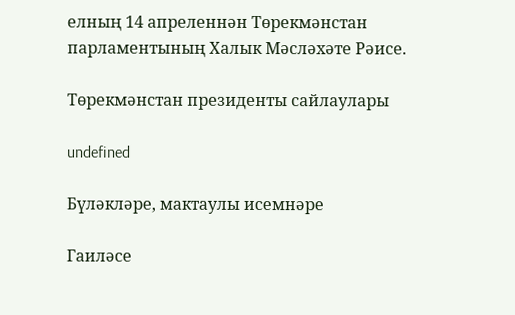елның 14 апреленнән Төрекмәнстан парламентының Халык Мәсләхәте Рәисе.

Төрекмәнстан президенты сайлаулары

undefined

Бүләкләре, мактаулы исемнәре

Гаиләсе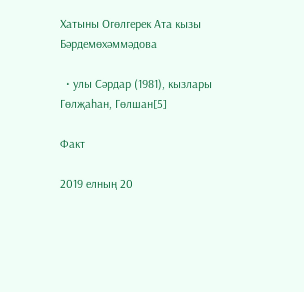Хатыны Огөлгерек Ата кызы Бәрдемөхәммәдова

  • улы Сәрдар (1981), кызлары Гөлҗаһан, Гөлшан[5]

Факт

2019 елның 20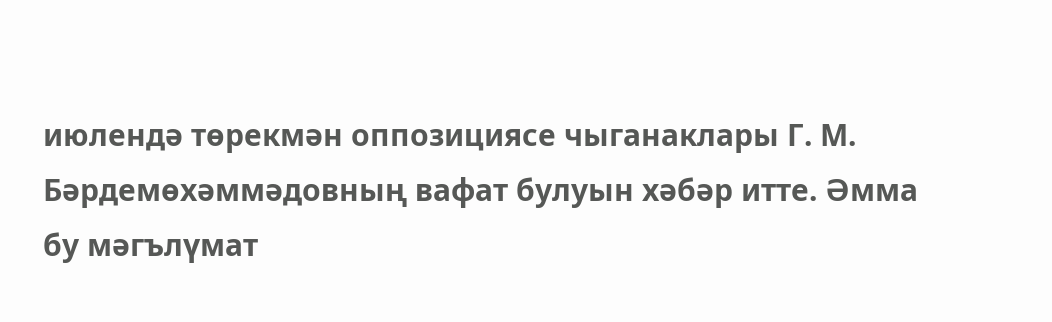июлендә төрекмән оппозициясе чыганаклары Г. М. Бәрдемөхәммәдовның вафат булуын хәбәр итте. Әмма бу мәгълүмат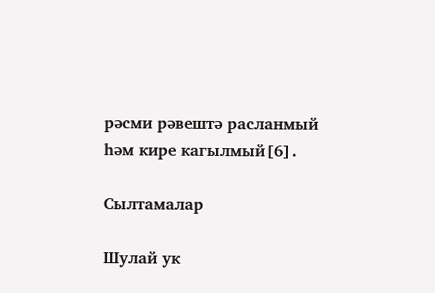рәсми рәвештә расланмый һәм кире кагылмый[6].

Сылтамалар

Шулай ук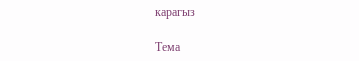карагыз

Тема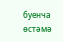буенча өстәмә